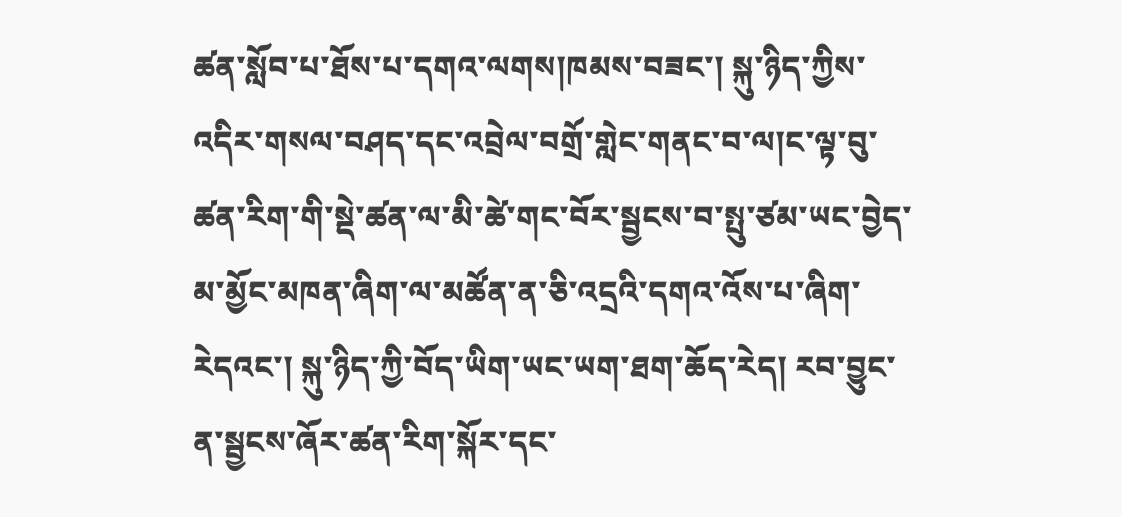ཚན་སློབ་པ་ཐོས་པ་དགའ་ལགས།ཁམས་བཟང་། སྐུ་ཉིད་ཀྱིས་འདིར་གསལ་བཤད་དང་འབྲེལ་བགྲོ་གླེང་གནང་བ་ལ།ང་ལྟ་བུ་ཚན་རིག་གི་སྡེ་ཚན་ལ་མི་ཚེ་གང་བོར་སྦྱངས་བ་སྤུ་ཙམ་ཡང་བྱེད་མ་མྱོང་མཁན་ཞིག་ལ་མཚོན་ན་ཅི་འདྲའི་དགའ་འོས་པ་ཞིག་རེདའང་། སྐུ་ཉིད་ཀྱི་བོད་ཡིག་ཡང་ཡག་ཐག་ཆོད་རེད། རབ་བྱུང་ན་སྦྱངས་ཞོར་ཚན་རིག་སྐོར་དང་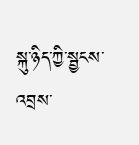སྐུ་ཉིད་ཀྱི་སྦྱངས་འབྲས་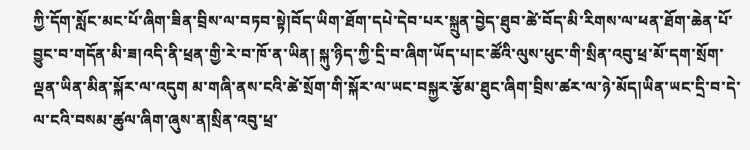ཀྱི་དོག་སློང་མང་པོ་ཞིག་ཟིན་བྲིས་ལ་བཏབ་སྟེ།བོད་ཡིག་ཐོག་དཔེ་དེབ་པར་སྐྲུན་བྱེད་ཐུབ་ཚེ་བོད་མི་རིགས་ལ་ཕན་ཐོག་ཆེན་པོ་བྱུང་བ་གདོན་མི་ཟ།འདི་ནི་ཕྲན་གྱི་རེ་བ་ཁོ་ན་ཡིན། སྐུ་ཉིད་ཀྱི་དྲི་བ་ཞིག་ཡོད་པ།ང་ཚོའི་ལུས་ཕུང་གི་སྲིན་འབུ་ཕྲ་མོ་དག་སྲོག་ལྡན་ཡིན་མིན་སྐོར་ལ་འདུག མ་གཞི་ནས་ངའི་ཚེ་སྲོག་གི་སྐོར་ལ་ཡང་བསྐྱར་རྩོམ་ཐུང་ཞིག་བྲིས་ཚར་ལ་ཉེ་མོད།ཡིན་ཡང་དྲི་བ་དེ་ལ་ངའི་བསམ་ཚུལ་ཞིག་ཞུས་ན།སྲིན་འབུ་ཕྲ་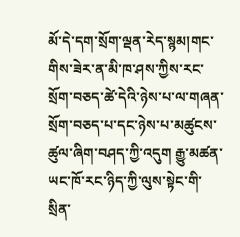མོ་དེ་དག་སྲོག་ལྡན་རེད་སྙམ།གང་གིས་ཟེར་ན་མི་ཁ་ཤས་ཀྱིས་རང་སྲོག་བཅད་ཚེ་དེའི་ཉེས་པ་ལ་གཞན་སྲོག་བཅད་པ་དང་ཉེས་པ་མཚུངས་ཚུལ་ཞིག་བཤད་ཀྱི་འདུག རྒྱུ་མཚན་ཡང་ཁོ་རང་ཉིད་ཀྱི་ལུས་སྟེང་གི་སྲིན་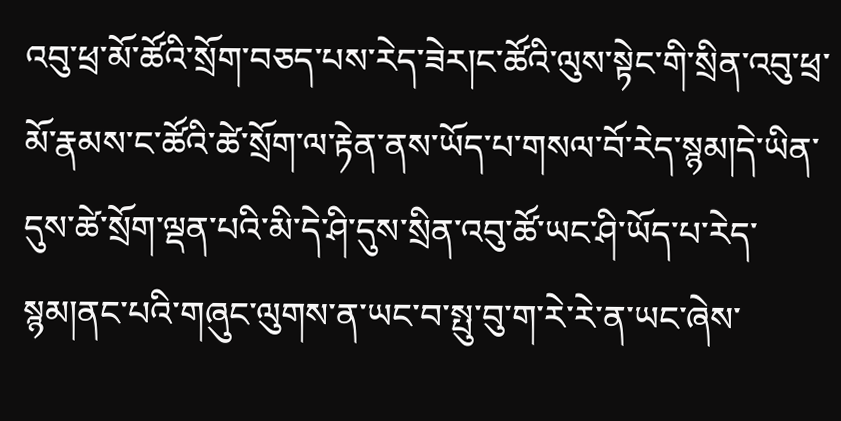འབུ་ཕྲ་མོ་ཚོའི་སྲོག་བཅད་པས་རེད་ཟེར།ང་ཚོའི་ལུས་སྟེང་གི་སྲིན་འབུ་ཕྲ་མོ་རྣམས་ང་ཚོའི་ཚེ་སྲོག་ལ་རྟེན་ནས་ཡོད་པ་གསལ་བོ་རེད་སྙམ།དེ་ཡིན་དུས་ཚེ་སྲོག་ལྡན་པའི་མི་དེ་ཤི་དུས་སྲིན་འབུ་ཚོ་ཡང་ཤི་ཡོད་པ་རེད་སྙམ།ནང་པའི་གཞུང་ལུགས་ན་ཡང་བ་སྤུ་བུ་ག་རེ་རེ་ན་ཡང་ཞེས་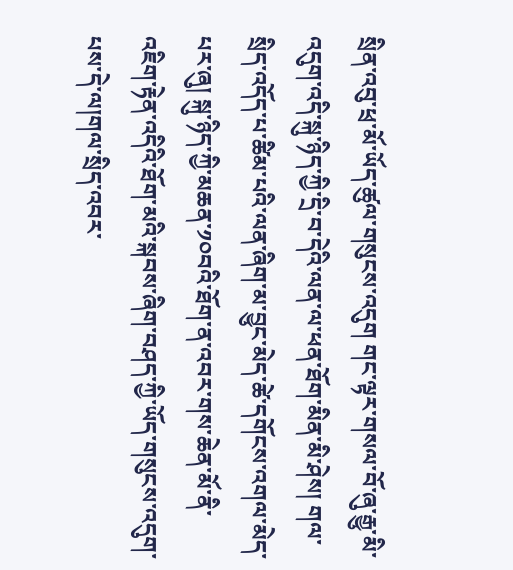སྲིན་འབུ་ཕྲ་མོ་ཡོད་ཚུལ་གསུངས་འདུག གང་ལྟར་གསལ་བོ་ཞུ་རྒྱུ་མི་འདུག་འདི་སྐུ་ཉིད་ཀྱི་དྲི་བ་དེའི་ལན་ལ་ཕན་ཐོག་མིན་མི་ཤེས། གལ་སྲིད་འདོད་པ་ཚིམ་པའི་ལན་ཞིག་མ་བྱུང་མེད་ཚེ་དགོངས་འགལ་མེད་པར་ཞུ། སྐུ་ཉིད་ཀྱི་མཆན་༡༠བའི་ཐོག་ན་འབར་གས་ཆེན་མོ་ནི་འཇིག་རྟེན་འདིའི་ཐོག་མའི་སྐབས་ཞིག་བཤད་ཀྱི་ཡོད་གསུངས་འདུག་པས་དེ་ལ།གལ་སྲིད་འབར་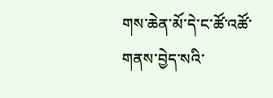གས་ཆེན་མོ་དེ་ང་ཚོ་འཚོ་གནས་བྱེད་སའི་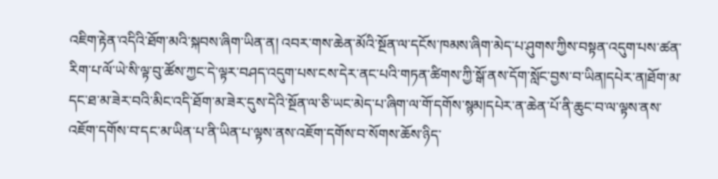འཇིག་རྟེན་འདིའི་ཐོག་མའི་སྐབས་ཞིག་ཡིན་ན། འབར་གས་ཆེན་མོའི་སྔོན་ལ་དངོས་ཁམས་ཞིག་མེད་པ་ཤུགས་ཀྱིས་བསྟན་འདུག་པས་ཚན་རིག་པ་ལོ་ཡེ་སི་ལྟ་བུ་ཚོས་ཀྱང་དེ་ལྟར་བཤད་འདུག་པས་ངས་དེར་ནང་པའི་གཏན་ཚིགས་ཀྱི་སྒོ་ནས་དོག་སློང་བྱས་བ་ཡིན།དཔེར་ན།ཐོག་མ་དང་ཐ་མ་ཟེར་བའི་མིང་འདི་ཐོག་མ་ཟེར་དུས་དེའི་སྔོན་ལ་ཅི་ཡང་མེད་པ་ཞིག་ལ་གོ་དགོས་སྙམ།དཔེར་ན་ཆེན་པོ་ནི་ཆུང་བ་ལ་ལྟས་ནས་འཇོག་དགོས་བ་དང་མ་ཡིན་པ་ནི་ཡིན་པ་ལྟས་ནས་འཇོག་དགོས་བ་སོགས་ཆོས་ཉིད་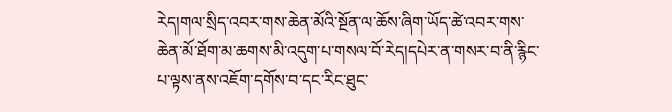རེད།གལ་སྲིད་འབར་གས་ཆེན་མོའི་སྔོན་ལ་ཆོས་ཞིག་ཡོད་ཚེ་འབར་གས་ཆེན་མོ་ཐོག་མ་ཆགས་མི་འདུག་པ་གསལ་བོ་རེད།དཔེར་ན་གསར་བ་ནི་རྙིང་པ་ལྟས་ནས་འཇོག་དགོས་བ་དང་རིང་ཐུང་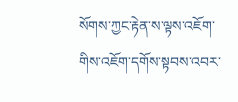སོགས་ཀྱང་རྟེན་ས་ལྟས་འཇོག་གིས་འཇོག་དགོས་སྟབས་འབར་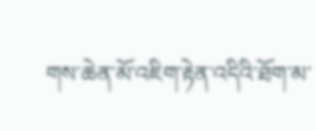གས་ཆེན་མོ་འཇིག་རྟེན་འདིའི་ཐོག་མ་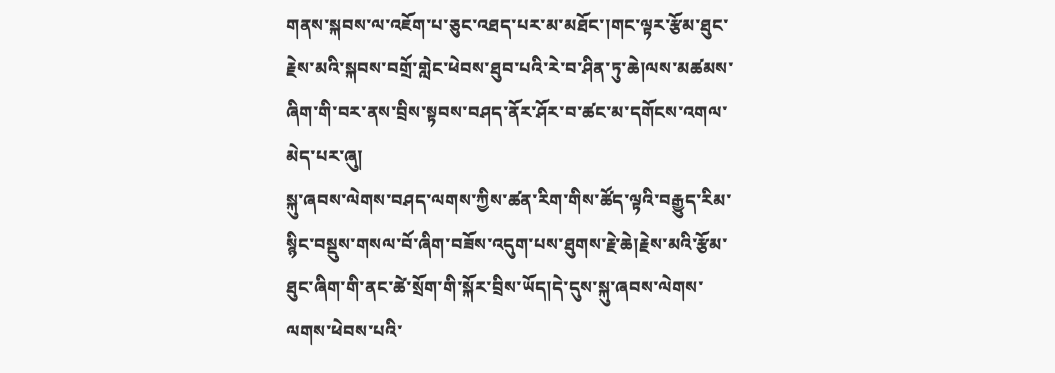གནས་སྐབས་ལ་འཇོག་པ་ཅུང་འཐད་པར་མ་མཐོང་།གང་ལྟར་རྩོམ་ཐུང་རྗེས་མའི་སྐབས་བགྲོ་གླེང་ཕེབས་ཐུབ་པའི་རེ་བ་ཤིན་ཏུ་ཆེ།ལས་མཚམས་ཞིག་གི་བར་ནས་བྲིས་སྟབས་བཤད་ནོར་ཤོར་བ་ཚང་མ་དགོངས་འགལ་མེད་པར་ཞུ།
སྐུ་ཞབས་ལེགས་བཤད་ལགས་ཀྱིས་ཚན་རིག་གིས་ཚོད་ལྟའི་བརྒྱུད་རིམ་སྙིང་བསྡུས་གསལ་བོ་ཞིག་བཟོས་འདུག་པས་ཐུགས་རྗེ་ཆེ།རྗེས་མའི་རྩོམ་ཐུང་ཞིག་གི་ནང་ཚེ་སྲོག་གི་སྐོར་བྲིས་ཡོད།དེ་དུས་སྐུ་ཞབས་ལེགས་ལགས་ཕེབས་པའི་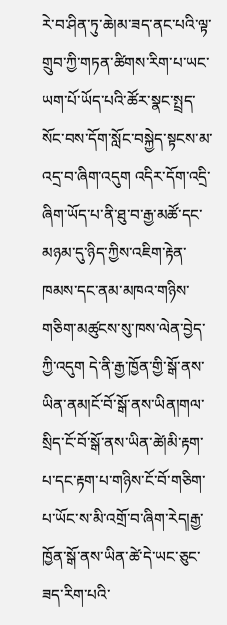རེ་བ་ཤིན་ཏུ་ཆེ།མ་ཟད་ནང་པའི་ལྟ་གྲུབ་ཀྱི་གཏན་ཚིགས་རིག་པ་ཡང་ཡག་པོ་ཡོད་པའི་ཚོར་སྣང་སྤྲད་སོང་བས་དོག་སློང་བསྐྱེད་སྟངས་མ་འདྲ་བ་ཞིག་འདུག འདིར་དོག་འདྲི་ཞིག་ཡོད་པ་ནི་ཐུ་བ་རྒྱ་མཚོ་དང་མཉམ་དུ་ཉིད་ཀྱིས་འཇིག་རྟེན་ཁམས་དང་ནམ་མཁའ་གཉིས་གཅིག་མཚུངས་སུ་ཁས་ལེན་བྱེད་ཀྱི་འདུག དེ་ནི་རྒྱ་ཁྱོན་གྱི་སྒོ་ནས་ཡིན་ནམ།ངོ་བོ་སྒོ་ནས་ཡིན།གལ་སྲིད་ངོ་བོ་སྒོ་ནས་ཡིན་ཚེ།མི་རྟག་པ་དང་རྟག་པ་གཉིས་ངོ་བོ་གཅིག་པ་ཡོང་ས་མི་འགྲོ་བ་ཞིག་རེད།རྒྱ་ཁྱོན་སྒོ་ནས་ཡིན་ཚེ་དེ་ཡང་ཅུང་ཟད་རིག་པའི་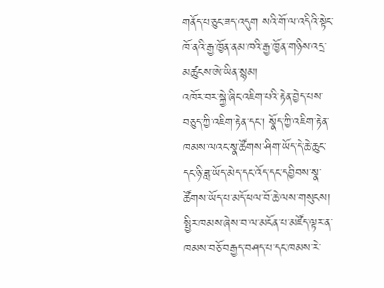གནོད་པ་ཅུང་ཟད་འདུག སའི་གོ་ལ་འདིའི་སྟེང་ཁོ་ནའི་རྒྱ་ཁྱོན་ནམ་ཁའི་རྒྱ་ཁྱོན་གཉིས་འདྲ་མཚུངས་ཨེ་ཡིན་སྙམ།
འཁོར་བར་སྐྱེ་ཞིང་འཇིག་པའི་རྟེན་བྱེད་པས་བཅུད་ཀྱི་འཇིག་རྟེན་དང་། སྣོད་ཀྱི་འཇིག་རྟེན་ཁམས་ལའང་སྣ་ཚོགས་ཤིག་ཡོད་དེ་ཆེ་ཆུང་དང་ཉི་ཟླ་ཡོད་མེད་དང་འོད་དང་དབྱིབས་སྣ་ཚོགས་ཡོད་པ་མདོ་ཕལ་བོ་ཆེ་ལས་གསུངས། སྤྱིར་ཁམས་ཞེས་བ་ལ་མངོན་པ་མཛོད་ལྟར་ན་ཁམས་བཅོ་བརྒྱད་བཤད་པ་དང་ཁམས་རེ་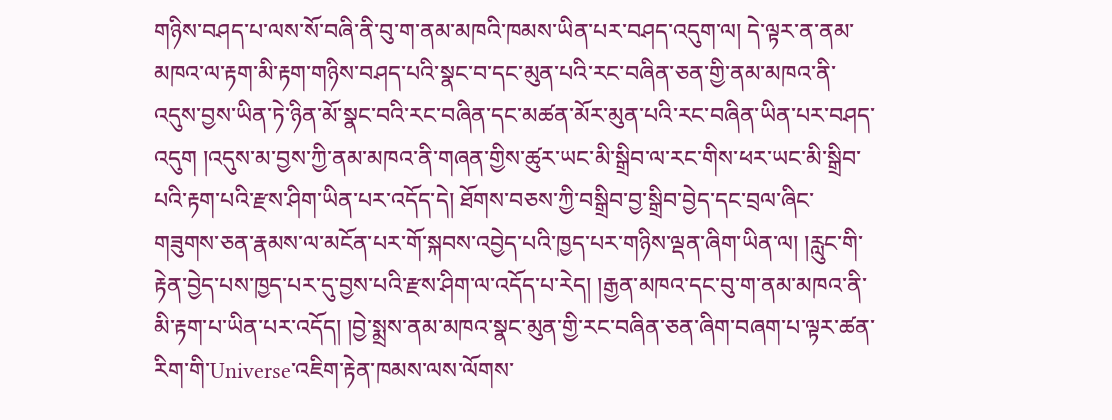གཉིས་བཤད་པ་ལས་སོ་བཞི་ནི་བུ་ག་ནམ་མཁའི་ཁམས་ཡིན་པར་བཤད་འདུག་ལ། དེ་ལྟར་ན་ནམ་མཁའ་ལ་རྟག་མི་རྟག་གཉིས་བཤད་པའི་སྣང་བ་དང་མུན་པའི་རང་བཞིན་ཅན་གྱི་ནམ་མཁའ་ནི་འདུས་བྱས་ཡིན་ཏེ་ཉིན་མོ་སྣང་བའི་རང་བཞིན་དང་མཚན་མོར་མུན་པའི་རང་བཞིན་ཡིན་པར་བཤད་འདུག །འདུས་མ་བྱས་ཀྱི་ནམ་མཁའ་ནི་གཞན་གྱིས་ཚུར་ཡང་མི་སྒྲིབ་ལ་རང་གིས་ཕར་ཡང་མི་སྒྲིབ་པའི་རྟག་པའི་རྫས་ཤིག་ཡིན་པར་འདོད་དེ། ཐོགས་བཅས་ཀྱི་བསྒྲིབ་བྱ་སྒྲིབ་བྱེད་དང་བྲལ་ཞིང་གཟུགས་ཅན་རྣམས་ལ་མངོན་པར་གོ་སྐབས་འབྱེད་པའི་ཁྱད་པར་གཉིས་ལྡན་ཞིག་ཡིན་ལ། །རླུང་གི་རྟེན་བྱེད་པས་ཁྱད་པར་དུ་བྱས་པའི་རྫས་ཤིག་ལ་འདོད་པ་རེད། །རྒྱན་མཁའ་དང་བུ་ག་ནམ་མཁའ་ནི་མི་རྟག་པ་ཡིན་པར་འདོད། །བྱེ་སྨྲས་ནམ་མཁའ་སྣང་མུན་གྱི་རང་བཞིན་ཅན་ཞིག་བཞག་པ་ལྟར་ཚན་རིག་གི་Universe་འཇིག་རྟེན་ཁམས་ལས་ལོགས་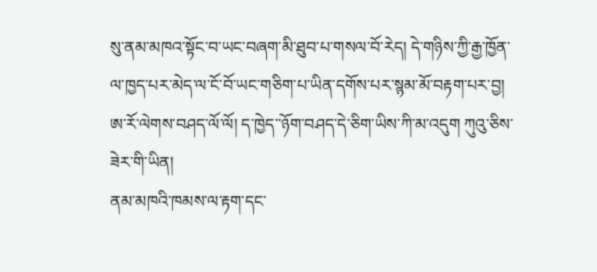སུ་ནམ་མཁའ་སྟོང་བ་ཡང་བཞག་མི་ཐུབ་པ་གསལ་བོ་རེད། དེ་གཉིས་ཀྱི་རྒྱ་ཁྱོན་ལ་ཁྱད་པར་མེད་ལ་ངོ་བོ་ཡང་གཅིག་པ་ཡིན་དགོས་པར་སྙམ་མོ་བརྟག་པར་བྱ།
ཨ་རོ་ལེགས་བཤད་ལོ་ལོ། ད་ཁྱེད་་ཉོག་བཤད་དེ་ཅིག་ཡིས་ཀི་མ་འདུག ཀུའུ་ཅིས་ཟེར་གི་ཡིན།
ནམ་མཁའི་ཁམས་ལ་རྟག་དང་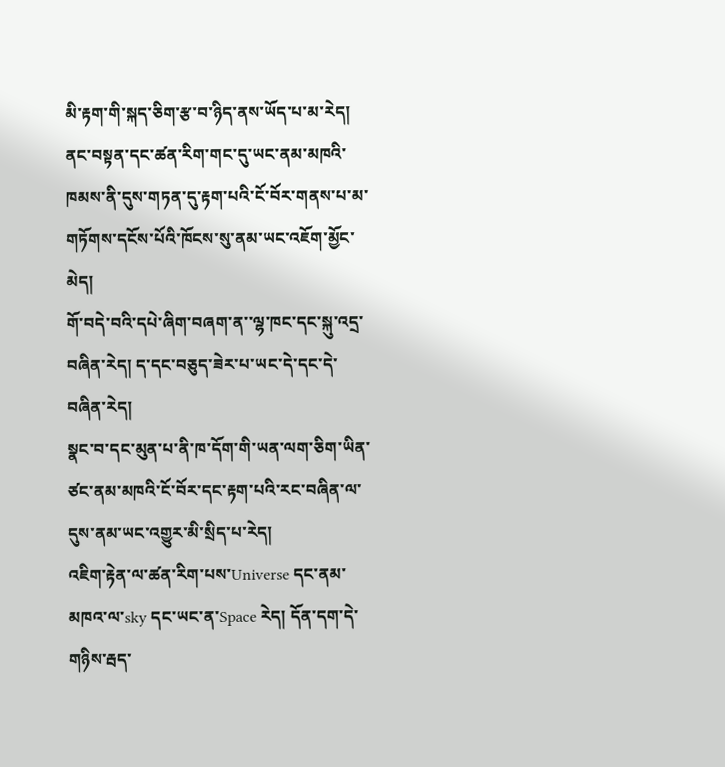མི་རྟག་གི་སྐད་ཅིག་རྩ་བ་ཉིད་ནས་ཡོད་པ་མ་རེད། ནང་བསྟན་དང་ཚན་རིག་གང་དུ་ཡང་ནམ་མཁའི་ཁམས་ནི་དུས་གཏན་དུ་རྟག་པའི་ངོ་བོར་གནས་པ་མ་གཏོགས་དངོས་པོའི་ཁོངས་སུ་ནམ་ཡང་འཇོག་མྱོང་མེད།
གོ་བདེ་བའི་དཔེ་ཞིག་བཞག་ན་་ལྷ་ཁང་དང་སྐུ་འདྲ་བཞིན་རེད། ད་དང་བཅུད་ཟེར་པ་ཡང་དེ་དང་དེ་བཞིན་རེད།
སྣང་བ་དང་མུན་པ་ནི་ཁ་དོག་གི་ཡན་ལག་ཅིག་ཡིན་ཙང་ནམ་མཁའི་ངོ་བོར་དང་རྟག་པའི་རང་བཞིན་ལ་དུས་ནམ་ཡང་འགྱུར་མི་སྲིད་པ་རེད།
འཇིག་རྟེན་ལ་ཚན་རིག་པས་Universe དང་ནམ་མཁའ་ལ་sky དང་ཡང་ན་Space རེད། དོན་དག་དེ་གཉིས་རྦད་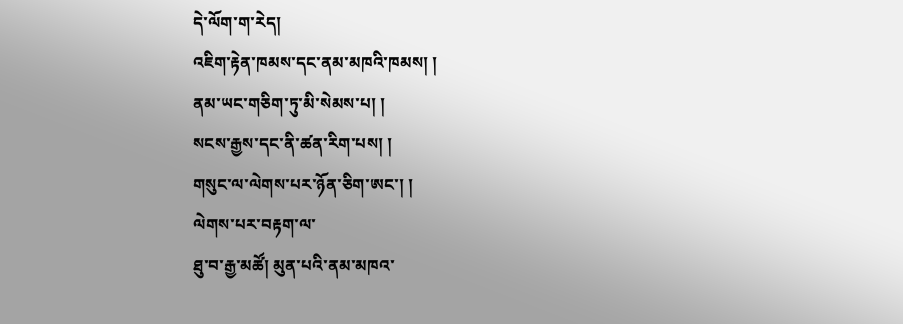དེ་ལོག་ག་རེད།
འཇིག་རྟེན་ཁམས་དང་ནམ་མཁའི་ཁམས། །
ནམ་ཡང་གཅིག་ཏུ་མི་སེམས་པ། །
སངས་རྒྱས་དང་ནི་ཚན་རིག་པས། །
གསུང་ལ་ལེགས་པར་ཉོན་ཅིག་ཨང་། །
ལེགས་པར་བརྟག་ལ་
ཐུ་བ་རྒྱ་མཚོ། མུན་པའི་ནམ་མཁའ་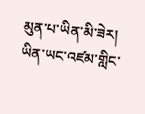མུན་པ་ཡིན་མི་ཟེར། ཡིན་ཡང་འཛམ་གླིང་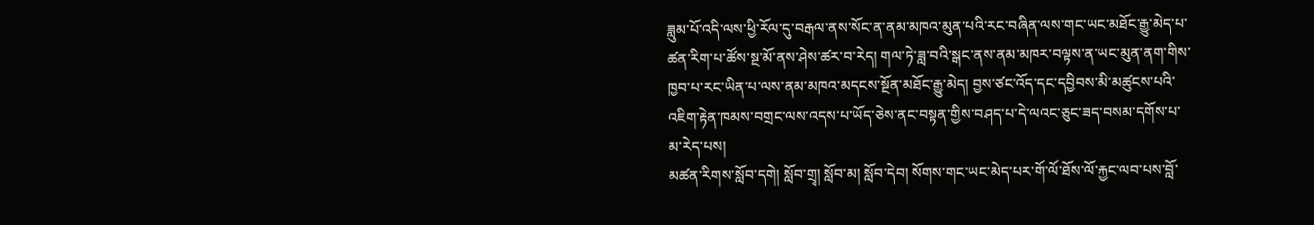ཟླུམ་པོ་འདི་ལས་ཕྱི་རོལ་དུ་བརྒལ་ནས་སོང་ན་ནམ་མཁའ་མུན་པའི་རང་བཞིན་ལས་གང་ཡང་མཐོང་རྒྱུ་མེད་པ་ཚན་རིག་པ་ཚོས་སྔ་མོ་ནས་ཤེས་ཚར་བ་རེད། གལ་ཏེ་ཟླ་བའི་སྒང་ནས་ནམ་མཁར་བལྟས་ན་ཡང་མུན་ནག་གིས་ཁྱབ་པ་རང་ཡིན་པ་ལས་ནམ་མཁའ་མདངས་སྔོན་མཐོང་རྒྱུ་མེད། བྱས་ཙང་འོད་དང་དབྱིབས་མི་མཚུངས་པའི་འཇིག་རྟེན་ཁམས་བགྲང་ལས་འདས་པ་ཡོད་ཅེས་ནང་བསྟན་གྱིས་བཤད་པ་དེ་ལའང་ཅུང་ཟད་བསམ་དགོས་པ་མ་རེད་པས།
མཚན་རིགས་སློབ་དགེ། སློབ་གྲྭ། སློབ་མ། སློབ་དེབ། སོགས་གང་ཡང་མེད་པར་གོ་ལོ་ཐོས་ལོ་རྐྱང་ལབ་པས་བློ་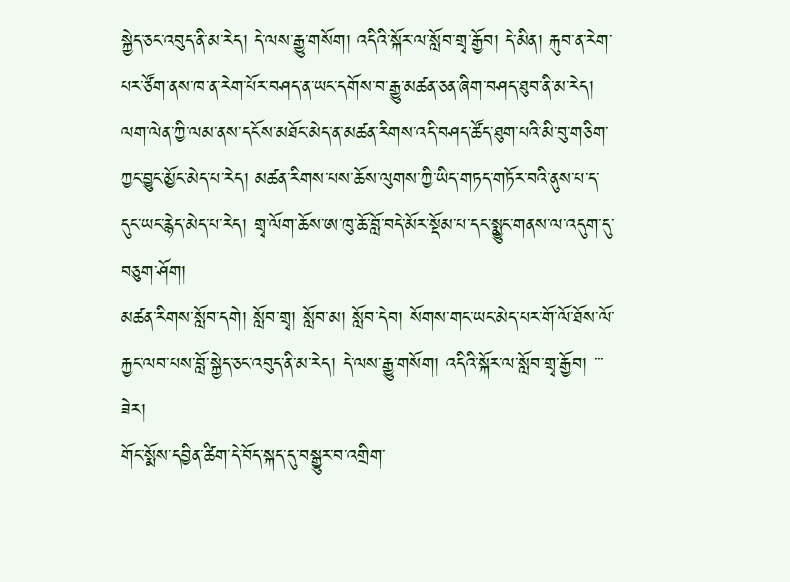སྐྱེད་ཅང་འབུད་ནི་མ་རེད། དེ་ལས་རྒྱུ་གསོག། འདིའི་སྐོར་ལ་སློབ་གྲྭ་རྒྱོབ། དེ་མིན། རྐུབ་ན་རེག་པར་ཙོག་ནས་ཁ་ན་རེག་པོར་བཤད་ན་ཡང་དགོས་བ་རྒྱུ་མཚན་ཅན་ཞིག་བཤད་ཐུབ་ནི་མ་རེད། ལག་ལེན་ཀྱི་ལམ་ནས་དངོས་མཐོང་མེད་ན་མཚན་རིགས་འདི་བཤད་ཚོད་ཐུག་པའི་མི་བུ་གཅིག་ཀྱང་བྱུང་མྱོང་མེད་པ་རེད། མཚན་རིགས་པས་ཆོས་ལུགས་ཀྱི་ཡིད་གཏད་གཏོར་བའི་ནུས་པ་ད་དུང་ཡང་རྙེད་མེད་པ་རེད། གྲྭ་ལོག་ཆོས་ཨ་ཁུ་ཆོ་བློ་བདེ་མོར་སྡོམ་པ་དང་སྨྱུང་གནས་ལ་འདུག་དུ་བཅུག་ཤོག།
མཚན་རིགས་སློབ་དགེ། སློབ་གྲྭ། སློབ་མ། སློབ་དེབ། སོགས་གང་ཡང་མེད་པར་གོ་ལོ་ཐོས་ལོ་རྐྱང་ལབ་པས་བློ་སྐྱེད་ཅང་འབུད་ནི་མ་རེད། དེ་ལས་རྒྱུ་གསོག། འདིའི་སྐོར་ལ་སློབ་གྲྭ་རྒྱོབ། ་་་ཟེར།
གོང་སྨོས་དབྱིན་ཚིག་དེ་བོད་སྐད་དུ་བསྒྱུར་བ་འགྲིག་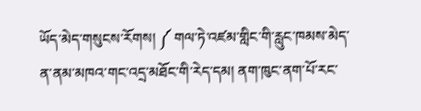ཡོད་མེད་གསུངས་རོགས། ༼ གལ་ཏེ་འཛམ་གླིང་གི་རླུང་ཁམས་མེད་ན་ནམ་མཁའ་གང་འདྲ་མཐོང་གི་རེད་དམ། ནག་ཁུང་ནག་པོ་རང་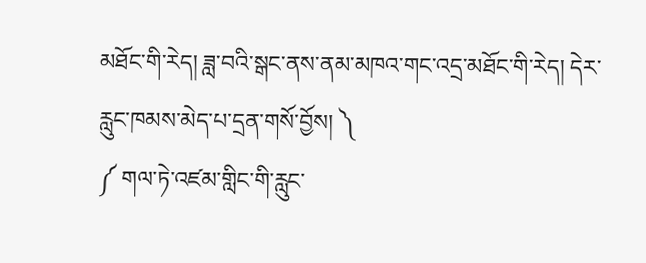མཐོང་གི་རེད། ཟླ་བའི་སྒང་ནས་ནམ་མཁའ་གང་འདྲ་མཐོང་གི་རེད། དེར་རླུང་ཁམས་མེད་པ་དྲན་གསོ་བྱོས། ༽
༼ གལ་ཏེ་འཛམ་གླིང་གི་རླུང་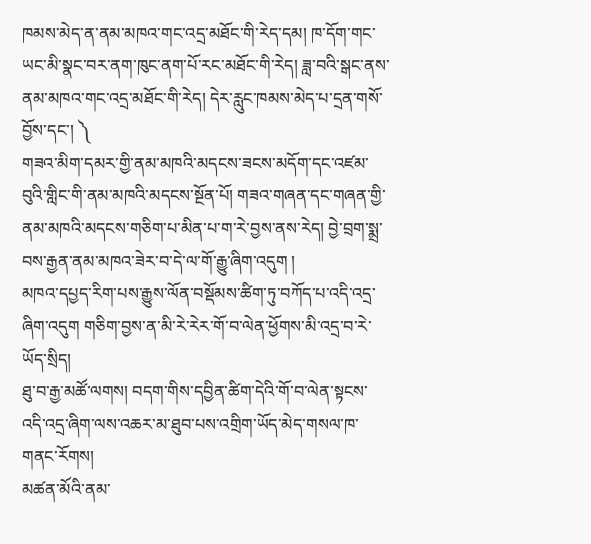ཁམས་མེད་ན་ནམ་མཁའ་གང་འདྲ་མཐོང་གི་རེད་དམ། ཁ་དོག་གང་ཡང་མི་སྣང་བར་ནག་ཁུང་ནག་པོ་རང་མཐོང་གི་རེད། ཟླ་བའི་སྒང་ནས་ནམ་མཁའ་གང་འདྲ་མཐོང་གི་རེད། དེར་རླུང་ཁམས་མེད་པ་དྲན་གསོ་བྱོས་དང་། ༽
གཟའ་མིག་དམར་གྱི་ནམ་མཁའི་མདངས་ཟངས་མདོག་དང་འཛམ་བུའི་གླིང་གི་ནམ་མཁའི་མདངས་སྔོན་པོ། གཟའ་གཞན་དང་གཞན་གྱི་ནམ་མཁའི་མདངས་གཅིག་པ་མིན་པ་ག་རེ་བྱས་ནས་རེད། བྱེ་བྲག་སྨྲ་བས་རྒྱན་ནམ་མཁའ་ཟེར་བ་དེ་ལ་གོ་རྒྱུ་ཞིག་འདུག །
མཁའ་དཔྱད་རིག་པས་རྒྱུས་ལོན་བསྡོམས་ཚིག་ཏུ་བཀོད་པ་འདི་འདྲ་ཞིག་འདུག གཅིག་བྱས་ན་མི་རེ་རེར་གོ་བ་ལེན་ཕྱོགས་མི་འདྲ་བ་རེ་ཡོད་སྲིད།
ཐུ་བ་རྒྱ་མཚོ་ལགས། བདག་གིས་དབྱིན་ཚིག་དེའི་གོ་བ་ལེན་སྟངས་འདི་འདྲ་ཞིག་ལས་འཆར་མ་ཐུབ་པས་འགྲིག་ཡོད་མེད་གསལ་ཁ་གནང་རོགས།
མཚན་མོའི་ནམ་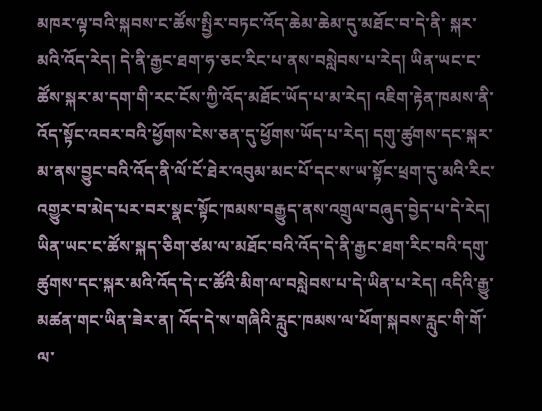མཁར་ལྟ་བའི་སྐབས་ང་ཚོས་སྤྱིར་བཏང་འོད་ཆེམ་ཆེམ་དུ་མཐོང་བ་དེ་ནི་ སྐར་མའི་འོད་རེད། དེ་ནི་རྒྱང་ཐག་ཧ་ཅང་རིང་པ་ནས་བསླེབས་པ་རེད། ཡིན་ཡང་ང་ཚོས་སྐར་མ་དག་གི་རང་ངོས་ཀྱི་འོད་མཐོང་ཡོད་པ་མ་རེད། འཇིག་རྟེན་ཁམས་ནི་འོད་སྟོང་འབར་བའི་ཕྱོགས་ངེས་ཅན་དུ་ཕྱོགས་ཡོད་པ་རེད། དགུ་ཚུགས་དང་སྐར་མ་ནས་བྱུང་བའི་འོད་ནི་ལོ་ངོ་ཐེར་འབུམ་མང་པོ་དང་ས་ཡ་སྟོང་ཕྲག་དུ་མའི་རིང་འགྱུར་བ་མེད་པར་བར་སྣང་སྟོང་ཁམས་བརྒྱུད་ནས་འགྲུལ་བཞུད་བྱེད་པ་དེ་རེད། ཡིན་ཡང་ང་ཚོས་སྐད་ཅིག་ཙམ་ལ་མཐོང་བའི་འོད་དེ་ནི་རྒྱང་ཐག་རིང་བའི་དགུ་ཚུགས་དང་སྐར་མའི་འོད་དེ་ང་ཚོའི་མིག་ལ་བསླེབས་པ་དེ་ཡིན་པ་རེད། འདིའི་རྒྱུ་མཚན་གང་ཡིན་ཟེར་ན། འོད་དེ་ས་གཞིའི་རླུང་ཁམས་ལ་ཕོག་སྐབས་རླུང་གི་གོ་ལ་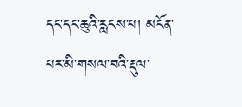དང་དང་ཆུའི་རླངས་པ། མངོན་པར་མི་གསལ་བའི་རྡུལ་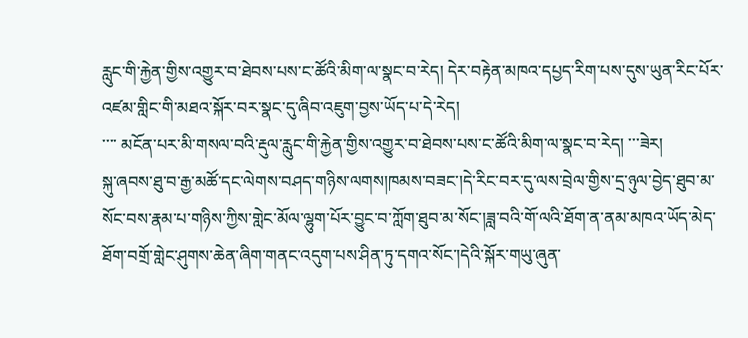རླུང་གི་རྐྱེན་གྱིས་འགྱུར་བ་ཐེབས་པས་ང་ཚོའི་མིག་ལ་སྣང་བ་རེད། དེར་བརྟེན་མཁའ་དཔྱད་རིག་པས་དུས་ཡུན་རིང་པོར་འཛམ་གླིང་གི་མཐའ་སྐོར་བར་སྣང་དུ་ཞིབ་འཇུག་བྱས་ཡོད་པ་དེ་རེད།
་་་་ མངོན་པར་མི་གསལ་བའི་རྡུལ་རླུང་གི་རྐྱེན་གྱིས་འགྱུར་བ་ཐེབས་པས་ང་ཚོའི་མིག་ལ་སྣང་བ་རེད། ་་་ཟེར།
སྐུ་ཞབས་ཐུ་བ་རྒྱ་མཚོ་དང་ལེགས་བཤད་གཉིས་ལགས།ཁམས་བཟང་།དེ་རིང་བར་དུ་ལས་བྲེལ་གྱིས་དྲ་ཉུལ་བྱེད་ཐུབ་མ་སོང་བས་རྣམ་པ་གཉིས་ཀྱིས་གླེང་མོལ་ལྷུག་པོར་བྱུང་བ་ཀློག་ཐུབ་མ་སོང་།ཟླ་བའི་གོ་ལའི་ཐོག་ན་ནམ་མཁའ་ཡོད་མེད་ཐོག་བགྲོ་གླེང་ཤུགས་ཆེན་ཞིག་གནང་འདུག་པས་ཤིན་ཏུ་དགའ་སོང་།དེའི་སྐོར་གཡུ་ཞུན་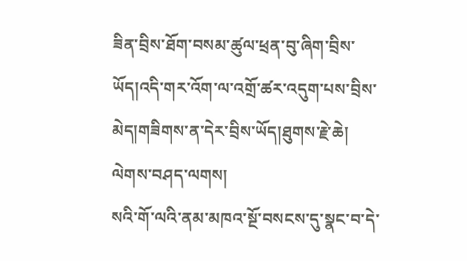ཟིན་བྲིས་ཐོག་བསམ་ཚུལ་ཕྲན་བུ་ཞིག་བྲིས་ཡོད།འདི་གར་འོག་ལ་འགྲོ་ཚར་འདུག་པས་བྲིས་མེད།གཟིགས་ན་དེར་བྲིས་ཡོད།ཐུགས་རྗེ་ཆེ།
ལེགས་བཤད་ལགས།
སའི་གོ་ལའི་ནམ་མཁའ་སྔོ་བསངས་དུ་སྣང་བ་དེ་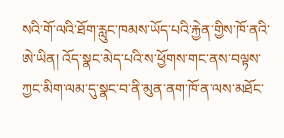སའི་གོ་ལའི་ཐོག་རླུང་ཁམས་ཡོད་པའི་རྐྱེན་གྱིས་ཁོ་ནའི་ཨེ་ཡིན། འོད་སྣང་མེད་པའི་ས་ཕྱོགས་གང་ནས་བལྟས་ཀྱང་མིག་ལམ་དུ་སྣང་བ་ནི་མུན་ནག་ཁོ་ན་ལས་མཐོང་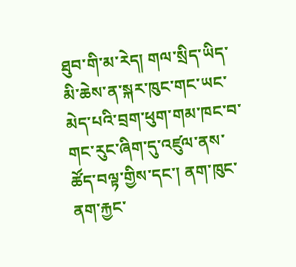ཐུབ་གི་མ་རེད། གལ་སྲིད་ཡིད་མི་ཆེས་ན་སྐར་ཁུང་གང་ཡང་མེད་པའི་བྲག་ཕུག་གམ་ཁང་བ་གང་རུང་ཞིག་དུ་འཛུལ་ནས་ཚོད་བལྟ་གྱིས་དང་། ནག་ཁུང་ནག་རྐྱང་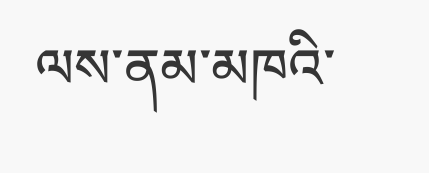ལས་ནམ་མཁའི་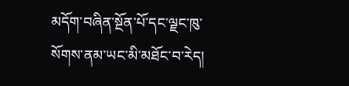མདོག་བཞིན་སྔོན་པོ་དང་ལྗང་ཁུ་སོགས་ནམ་ཡང་མི་མཐོང་བ་རེད།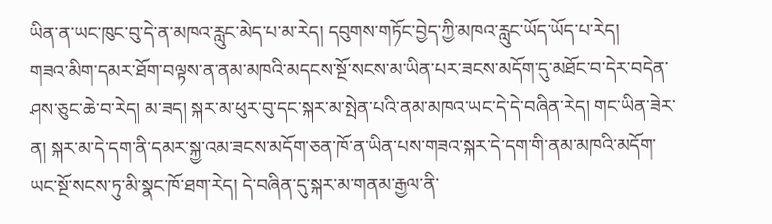ཡིན་ན་ཡང་ཁུང་བུ་དེ་ན་མཁའ་རླུང་མེད་པ་མ་རེད། དབུགས་གཏོང་བྱེད་ཀྱི་མཁའ་རླུང་ཡོད་ཡོད་པ་རེད།
གཟའ་མིག་དམར་ཐོག་བལྟས་ན་ནམ་མཁའི་མདངས་སྔོ་སངས་མ་ཡིན་པར་ཟངས་མདོག་དུ་མཐོང་བ་དེར་བདེན་ཤས་ཅུང་ཆེ་བ་རེད། མ་ཟད། སྐར་མ་ཕུར་བུ་དང་སྐར་མ་སྤེན་པའི་ནམ་མཁའ་ཡང་དེ་དེ་བཞིན་རེད། གང་ཡིན་ཟེར་ན། སྐར་མ་དེ་དག་ནི་དམར་སྐྱ་འམ་ཟངས་མདོག་ཅན་ཁོ་ན་ཡིན་པས་གཟའ་སྐར་དེ་དག་གི་ནམ་མཁའི་མདོག་ཡང་སྔོ་སངས་ཏུ་མི་སྣང་ཁོ་ཐག་རེད། དེ་བཞིན་དུ་སྐར་མ་གནམ་རྒྱལ་ནི་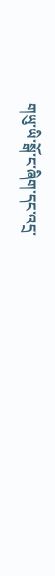གཡུ་ཡི་སྒོ་ང་ཞིག་དང་འདྲ་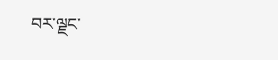བར་ལྗང་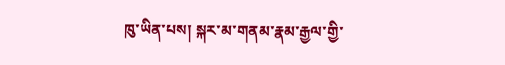ཁུ་ཡིན་པས། སྐར་མ་གནམ་རྣམ་རྒྱལ་གྱི་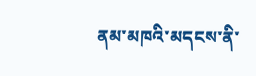ནམ་མཁའི་མདངས་ནི་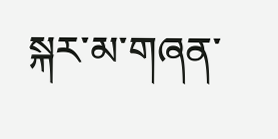སྐར་མ་གཞན་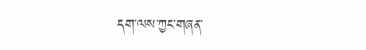དག་ལས་ཀྱང་གཞན་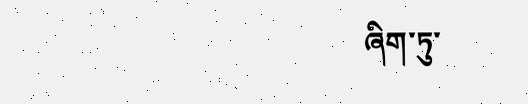ཞིག་ཏུ་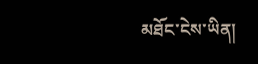མཐོང་ངེས་ཡིན།